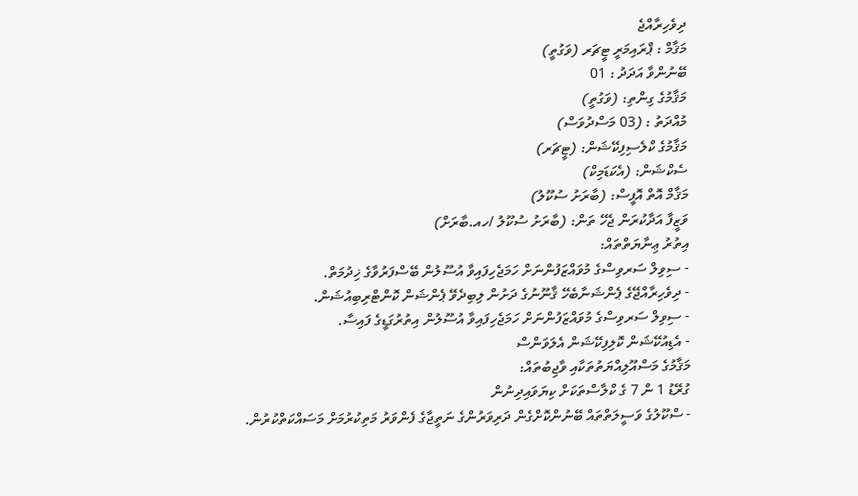ދިވެހިރާއްޖެ
މަޤާމް : ޕްރައިމަރީ ޓީޗަރ (ވަގުތީ)
ބޭނުންވާ އަދަދު : 01
މަޤާމުގެ ގިންތި: (ވަގުތީ)
މުއްދަތު : (03 މަސްދުވަސް)
މަޤާމުގެ ކްލެސިފިކޭޝަން: (ޓީޗަރ)
ސެކްޝަން: (އެކަޑަމިކް)
މަޤާމް އޮތް އޮފީސް: (ބާރަށު ސުކޫލު)
ވަޒީފާ އަދާކުރަން ޖެހޭ ތަން: (ބާރަށު ސުކޫލު /ހއ.ބާރަށް)
އިތުރު ޢިނާޔަތްތައް:
- ސިވިލް ސަރވިސްގެ މުވައްޒަފުންނަށް ހަމަޖެހިފައިވާ އުސޫލުން ބޭސްފަރުވާގެ ޚިދުމަތް.
- ދިވެހިރާއްޖޭގެ ޕެންޝަނާބެހޭ ޤާނޫނުގެ ދަށުން ލިބިދެވޭ ޕެންޝަން ކޮންޓްރިބިއުޝަން.
- ސިވިލް ސަރވިސްގެ މުވައްޒަފުންނަށް ހަމަޖެހިފައިވާ އުސޫލުން އިތުރުގަޑީގެ ފައިސާ.
- އެޑިއުކޭޝަން ކޮލިފިކޭޝަން އެލަވަންސް
މަޤާމުގެ މަސްއޫލިއްޔަތުތަކާއި ވާޖިބުތައް:
ގުރޭޑު 1 ން 7 ގެ ކްލާސްތަކަށް ކިޔަވައިދިނުން
- ސްކޫލުގެ ވަސީލަތްތައް ބޭނުންކޮށްގެން ދަރިވަރުންގެ ނަތީޖާގެ ފެންވަރު މަތިކުރުމަށް މަސައްކަތްކުރުން.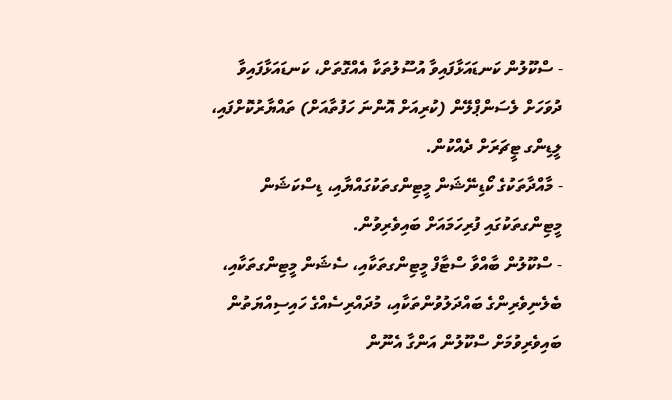- ސްކޫލުން ކަނޑައަޅާފައިވާ އުސޫލުތަކާ އެއްގޮތަށް، ކަނޑައަޅާފައިވާ ދުވަހަށް ލެސަންޕްލޭން (ކުރިއަށް އޮންނަ ހަފުތާއަށް) ތައްޔާރުކޮށްފައި، ލީޑިންގ ޓީޗަރަށް ދެއްކުން.
- މާއްދާތަކުގެ ކޯޑިނޭޝަން މީޓިންގތަކުގައްޔާއި، ޑިސްކަޝަން މީޓިންގތަކުގައި ފުރިހަމައަށް ބައިވެރިވުން.
- ސްކޫލުން ބާއްވާ ސްޓާފް މީޓިންގތަކާއި، ސެޝަން މީޓިންގތަކާއި، ބެލެނިވެރިންގެ ބައްދަލުވުންތަކާއި، މުދައްރިސެއްގެ ހައިސިއްޔަތުން ބައިވެރިވުމަށް ސްކޫލުން އަންގާ އެނޫން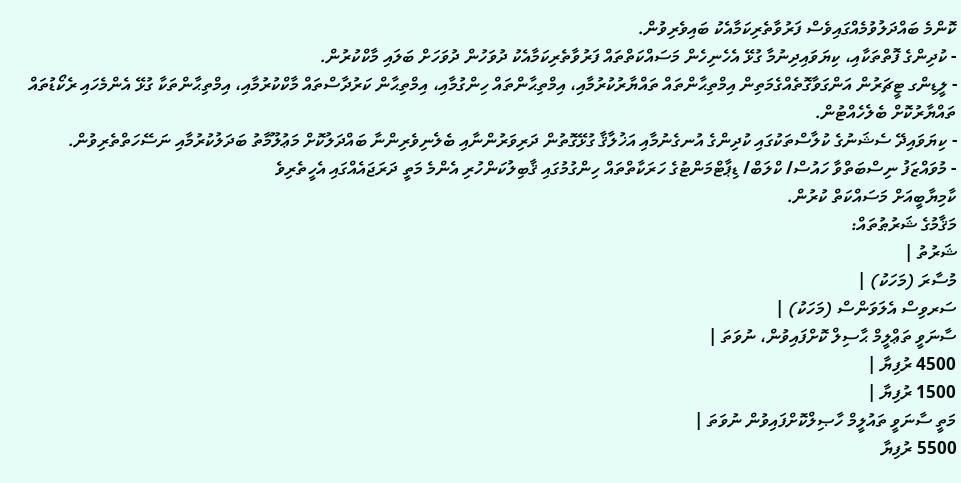ކޮންމެ ބައްދަލުވުމެއްގައިވެސް ފަރުވާތެރިކަމާއެކު ބައިވެރިވުން.
- ކުދިންގެ ފޮތްތަކާއި، ކިޔަވައިދިނުމާ ގުޅޭ އެހެނިހެން މަސައްކަތްތައް ފަރުވާތެރިކަމާއެކު ދުވަހުން ދުވަހަށް ބަލައި މާކްކުރުން.
- ލީޑިންގ ޓީޗަރުން އަންގަވާގޮތެއްގެމަތިން އިމްތިޙާންތައް ތައްޔާރުކުރުމާއި، އިމްތިޙާންތައް ހިންގުމާއި، އިމްތިޙާން ކަރުދާސްތައް މާކްކުރުމާއި، އިމްތިޙާންތަކާ ގުޅޭ އެންމެހައި ރެކޯޑުތައް ތައްޔާރުކޮށް ބެލެހެއްޓުން.
- ކިޔަވައިދޭ ސެޝަނުގެ ކުލާސްތަކުގައި ކުދިންގެ އުނގެނުމާއި އަޚުލާޤާ ގުޅޭގޮތުން ދަރިވަރުންނާއި ބެލެނިވެރިންނާ ބައްދަލުކޮށް މަޢުލޫމާތު ބަދަލުކުރުމާއި ނަސޭހަތްތެރިވުން.
- މުވައްޒަފު ނިސްބަތްވާ ހައުސް/ ކްލަބް/ ޑިޕާޓްމަންޓުގެ ހަރަކާތްތައް ހިންގުމުގައި ޤާބިލުކަންހުރި އެންމެ މަތީ ދަރަޖައެއްގައި އެހީތެރިވެ
ކާމިޔާބީއަށް މަސައްކަތް ކުރުން.
މަޤާމުގެ ޝަރުޠުތައް:
ޝަރުތު |
މުސާރަ (މަހަކު) |
ސަރވިސް އެލަވަންސް (މަހަކު) |
ސާނަވީ ތަޢްލީމް ޙާސިލް ކޮށްފައިވުން، ނުވަތަ |
4500 ރުފިޔާ |
1500 ރުފިޔާ |
މަތީ ސާނަވީ ތައުލީމް ހާޞިލްކޮށްފައިވުން ނުވަތަ |
5500 ރުފިޔާ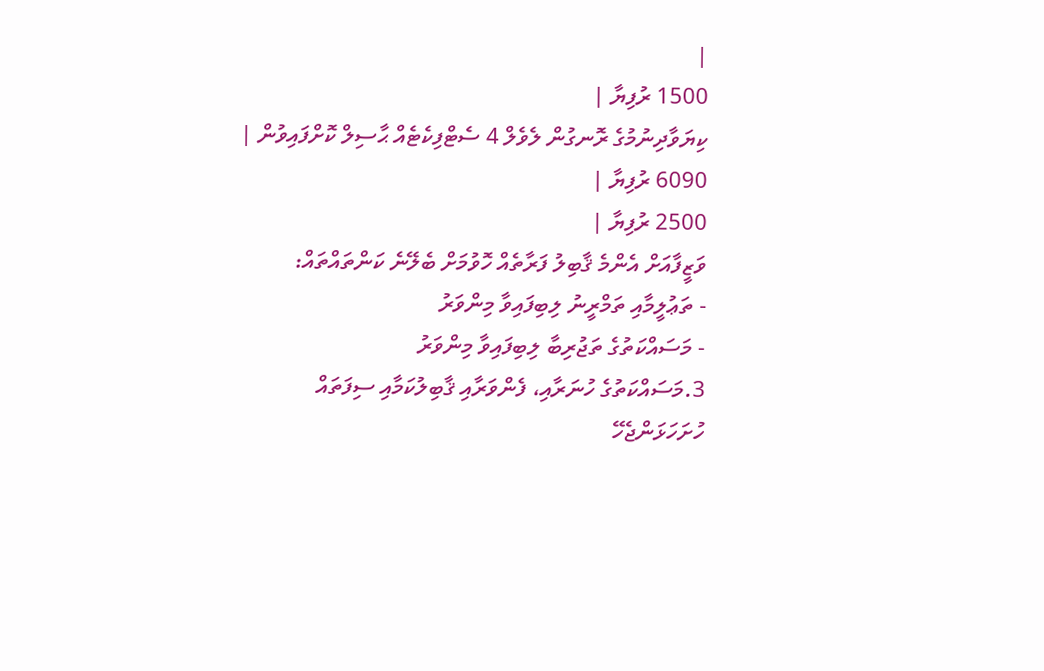|
1500 ރުފިޔާ |
ކިޔަވާދިނުމުގެ ރޮނގުން ލެވެލް 4 ސެޓްފިކެޓެއް ޙާސިލް ކޮށްފައިވުން |
6090 ރުފިޔާ |
2500 ރުފިޔާ |
ވަޒީފާއަށް އެންމެ ޤާބިލު ފަރާތެއް ހޮވުމަށް ބެލޭނެ ކަންތައްތައް:
- ތަޢުލީމާއި ތަމްރީނު ލިބިފައިވާ މިންވަރު
- މަސައްކަތުގެ ތަޖުރިބާ ލިބިފައިވާ މިންވަރު
3.މަސައްކަތުގެ ހުނަރާއި، ފެންވަރާއި ޤާބިލުކަމާއި ސިފަތައް
ހުށަހަޅަންޖެހޭ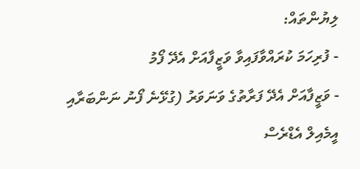ލިޔުންތައް:
- ފުރިހަމަ ކުރައްވާފައިވާ ވަޒީފާއަށް އެދޭ ފޯމު
- ވަޒީފާއަށް އެދޭ ފަރާތުގެ ވަނަވަރު (ގުޅޭނެ ފޯނު ނަންބަރާއި އީމެއިލް އެޑްރެސް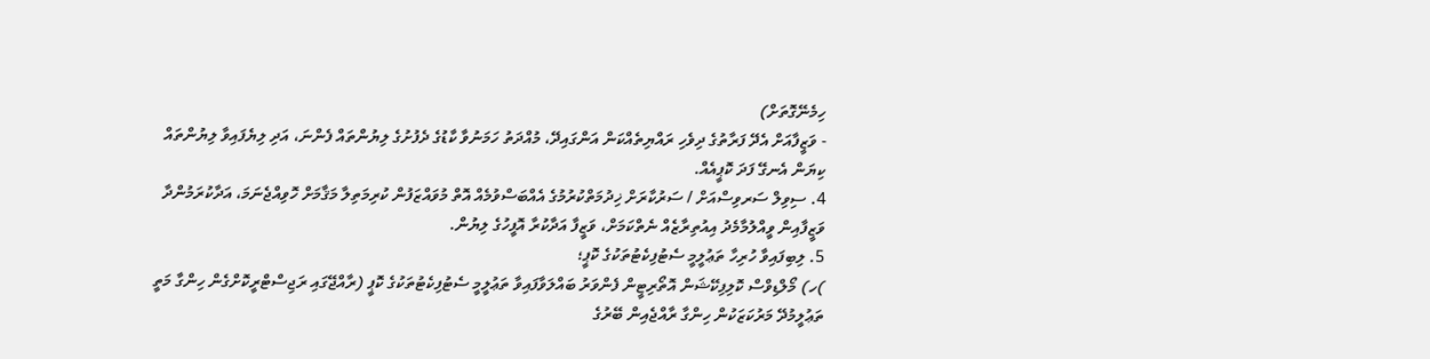ހިމެނޭގޮތަށް)
- ވަޒީފާއަށް އެދޭ ފަރާތުގެ ދިވެހި ރައްޔިތެއްކަން އަންގައިދޭ، މުއްދަތު ހަމަނުވާ ކާޑުގެ ދެފުށުގެ ލިޔުންތައް ފެންނަ، އަދި ލިޔެފައިވާ ލިޔުންތައް ކިޔަން އެނގޭ ފަދަ ކޮޕީއެއް.
4. ސިވިލް ސަރވިސްއަށް / ސަރުކާރަށް ޚިދުމަތްކުރުމުގެ އެއްބަސްވުމެއް އޮތް މުވައްޒަފުން ކުރިމަތިލާ މަޤާމަށް ހޮވިއްޖެނަމަ، އަދާކުރަމުންދާ ވަޒީފާއިން ވީއްލުމާމެދު އިއުތިރާޒެއް ނެތްކަމަށް، ވަޒީފާ އަދާކުރާ އޮފީހުގެ ލިޔުން.
5. ލިބިފައިވާ ހުރިހާ ތަޢުލީމީ ސެޓުފިކެޓުތަކުގެ ކޮޕީ؛
)ހ) މޯލްޑިވްސް ކޮލިފިކޭޝަން އޮތޯރިޓީން ފެންވަރު ބައްލަވާފައިވާ ތަޢުލީމީ ސެޓުފިކެޓުތަކުގެ ކޮޕީ (ރާއްޖޭގައި ރަޖިސްޓްރީކޮށްގެން ހިންގާ މަތީ ތަޢުލީމުދޭ މަރުކަޒަކުން ހިންގާ ރާއްޖެއިން ބޭރުގެ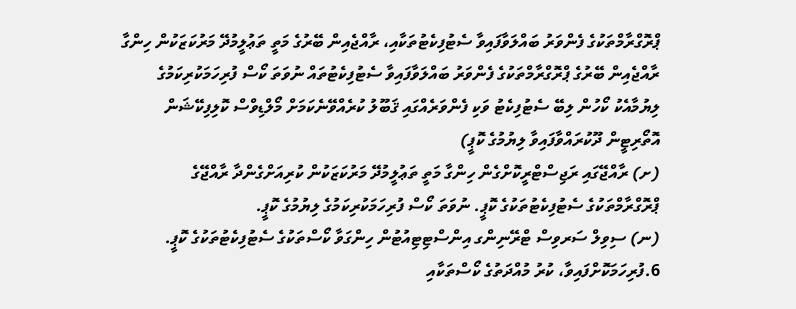ޕްރޮގްރާމްތަކުގެ ފެންވަރު ބައްލަވާފައިވާ ސެޓުފިކެޓުތަކާއި، ރާއްޖެއިން ބޭރުގެ މަތީ ތަޢުލީމުދޭ މަރުކަޒަކުން ހިންގާ ރާއްޖެއިން ބޭރުގެ ޕްރޮގްރާމްތަކުގެ ފެންވަރު ބައްލަވާފައިވާ ސެޓުފިކެޓުތައް ނުވަތަ ކޯސް ފުރިހަމަކުރިކަމުގެ ލިޔުމާއެކު ކޯހުން ލިބޭ ސެޓުފިކެޓު ވަކި ފެންވަރެއްގައި ޤަބޫލު ކުރެއްވޭނެކަމަށް މޯލްޑިވްސް ކޮލިފިކޭޝަން އޮތޯރިޓީން ދޫކުރައްވާފައިވާ ލިޔުމުގެ ކޮޕީ)
(ށ) ރާއްޖޭގައި ރަޖިސްޓްރީކޮށްގެން ހިންގާ މަތީ ތަޢުލީމުދޭ މަރުކަޒަކުން ކުރިއަށްގެންދާ ރާއްޖޭގެ ޕްރޮގްރާމްތަކުގެ ސެޓުފިކެޓުތަކުގެ ކޮޕީ. ނުވަތަ ކޯސް ފުރިހަމަކުރިކަމުގެ ލިޔުމުގެ ކޮޕީ.
(ނ) ސިވިލް ސަރވިސް ޓްރޭނިންގ އިންސްޓިޓިއުޓުން ހިންގަވާ ކޯސްތަކުގެ ސެޓުފިކެޓުތަކުގެ ކޮޕީ.
6.ފުރިހަމަކޮށްފައިވާ، ކުރު މުއްދަތުގެ ކޯސްތަކާއި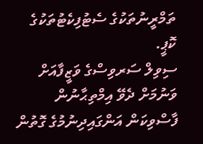ތަމްރީނުތަކުގެ ސެޓުފިކެޓުތަކުގެ ކޮޕީ.
ސިވިލް ސަރވިސްގެ ވަޒީފާއަށް ވަނުމަށް ދެވޭ އިމްތިޙާނުން ފާސްވިކަން އަންގައިދިނުމުގެ ގޮތުން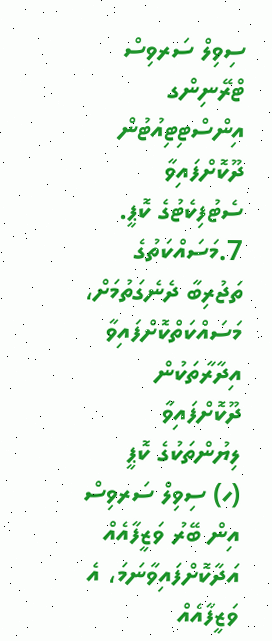ސިވިލް ސަރވިސް ޓްރޭނިންގ އިންސްޓިޓިއުޓުން ދޫކޮށްފައިވާ ސެޓުފިކެޓުގެ ކޮޕީ.
7.މަސައްކަތުގެ ތަޖުރިބާ ދެނެގަތުމަށް، މަސައްކަތްކޮށްފައިވާ އިދާރާތަކުން ދޫކޮށްފައިވާ ލިޔުންތަކުގެ ކޮޕީ
(ހ) ސިވިލް ސަރވިސް އިން ބޭރު ވަޒީފާއެއް އަދާކޮށްފައިވާނަމަ، އެ ވަޒީފާއެއް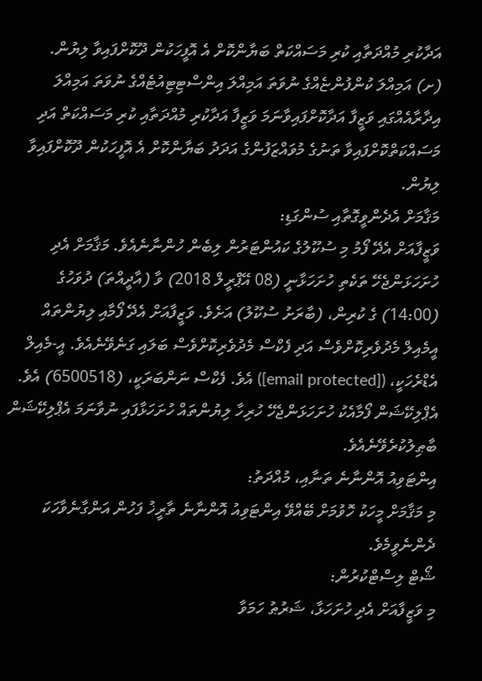އަދާކުރި މުއްދަތާއި ކުރި މަސައްކަތް ބަޔާންކޮށް އެ އޮފީހަކުން ދޫކޮށްފައިވާ ލިޔުން.
(ށ) އަމިއްލަ ކުންފުންޏެއްގެ ނުވަތަ އަމިއްލަ އިންސްޓިޓިއުޓެއްގެ ނުވަތަ އަމިއްލަ އިދާރާއެއްގައި ވަޒީފާ އަދާކޮށްފައިވާނަމަ ވަޒީފާ އަދާކުރި މުއްދަތާއި ކުރި މަސައްކަތް އަދި މަސައްކަތްކޮށްފައިވާ ތަނުގެ މުވައްޒަފުންގެ އަދަދު ބަޔާންކޮށް އެ އޮފީހަކުން ދޫކޮށްފައިވާ ލިޔުން.
މަޤާމަށް އެދެންވީގޮތާއި ސުންގަޑި:
ވަޒީފާއަށް އެދޭ ފޯމު މި ސުކޫލުގެ ކައުންޓަރުން ލިބެން ހުންނާނެއެވެ. މަޤާމަށް އެދި ހުށަހަޅަންޖެހޭ ތަކެތި ހުށަހަޅާނީ (08 އޭޕްރީލް 2018) ވާ (އާދީއްތަ) ދުވަހުގެ (14:00) ގެ ކުރިން، (ބާރަށު ސުކޫލު) އަށެވެ. ވަޒީފާއަށް އެދޭ ފޯމާއި ލިޔުންތައް އީމެއިލް މެދުވެރިކޮށްވެސް އަދި ފެކްސް މެދުވެރިކޮށްވެސް ބަލައި ގަނެވޭނެއެވެ. އީ-މެއިލް އެޑްރެހަކީ، ([email protected]) އެވެ. ފެކްސް ނަންބަރަކީ، (6500518) އެވެ. އެޕްލިކޭޝަން ފޯމާއެކު ހުށަހަޅަންޖެހޭ ހުރިހާ ލިޔުންތައް ހުށަހަޅާފައި ނުވާނަމަ އެޕްލިކޭޝަން ބާޠިލުކުރެވޭނެއެވެ.
އިންޓަވިއު އޮންނާނެ ތަނާއި، މުއްދަތު:
މި މަޤާމަށް މީހަކު ހޮވުމަށް ބޭއްވޭ އިންޓަވިއު އޮންނާނެ ތާރީޚު ފަހުން އަންގާނެވާހަކަ ދެންނެވީމެވެ.
ޝޯޓް ލިސްޓްކުރުން:
މި ވަޒީފާއަށް އެދި ހުށަހަޅާ، ޝަރުޠު ހަމަވާ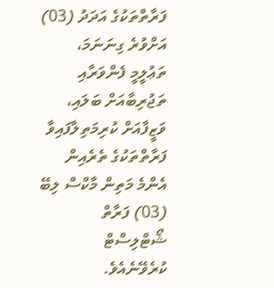ފަރާތްތަކުގެ އަދަދު (03) އަށްވުރެ ގިނަނަމަ، ތަޢުލީމީ ފެންވަރާއި ތަޖުރިބާއަށް ބަލައި، ވަޒީފާއަށް ކުރިމަތިލާފައިވާ ފަރާތްތަކުގެ ތެރެއިން އެންމެ މަތިން މާކްސް ލިބޭ (03) ފަރާތް ޝޯޓްލިސްޓް ކުރެވޭނެއެވެ.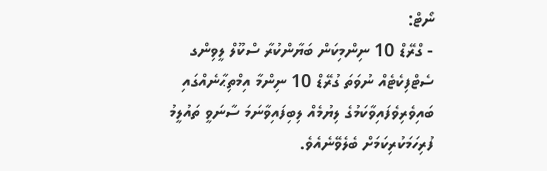ނޯޓް:
- ގްރޭޑް 10 ނިންމިކަން ބަޔާންކުރާ ސްކޫލް ލީވިންގ ސެޓްފިކެޓެއް ނުވަތަ ގުރޭޑް 10 ނިންމާ އިމްތިޙާނެއްގައި ބައިވެރިވެފައިވާކަމުގެ ލިޔުމެއް ލިބިފައިވާނަމަ ސާނަވީ ތައުލީމު ފުރިހަމަކުރިކަމަށް ބެލެވޭނެއެވެ.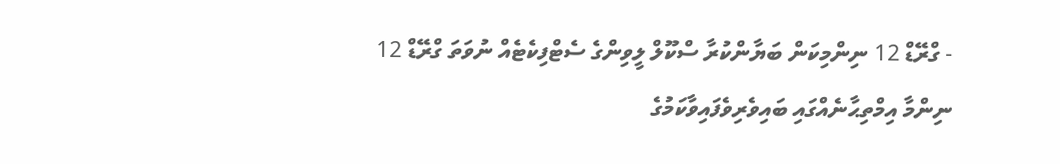- ގްރޭޑް 12 ނިންމިކަން ބަޔާންކުރާ ސްކޫލް ލީވިންގެ ސެޓްފިކެޓެއް ނުވަތަ ގްރޭޑް 12 ނިންމާ އިމްތިޙާނެއްގައި ބައިވެރިވެފައިވާކަމުގެ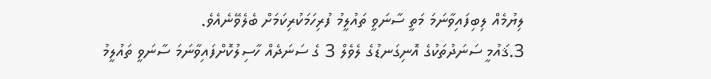ލިޔުމެއް ލިބިފައިވާނަމަ މަތީ ސާނަވީ ތައުލީމު ފުރިހަމަކުރިކަމަށް ބެލެވޭނެއެވެ.
3.ޤައުމީ ސަނަދުތަކުގެ އޮނިގަނޑުގެ ލެވެލް 3 ގެ ސަނަދެއް ހާސިލުކޮށްފައިވާނަމަ ސާނަވީ ތައުލީމު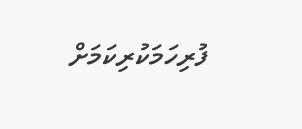ފުރިހަމަކުރިކަމަށް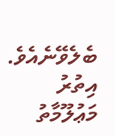ބެލެވޭނެއެވެ.
އިތުރު މަޢުލޫމާތު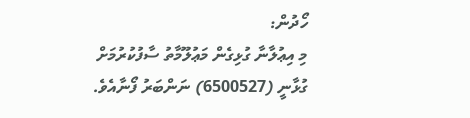ހޯދުން:
މި އިޢުލާނާ ގުޅިގެން މަޢުލޫމާތު ސާފުކުރުމަށް ގުޅާނީ (6500527) ނަންބަރު ފޯނާއެވެ.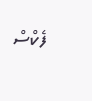ފެކްސް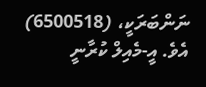ނަންބަރަކީ، (6500518) އެވެ. އީ-މެއިލް ކުރާނީ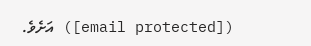([email protected]) އަށެވެ.